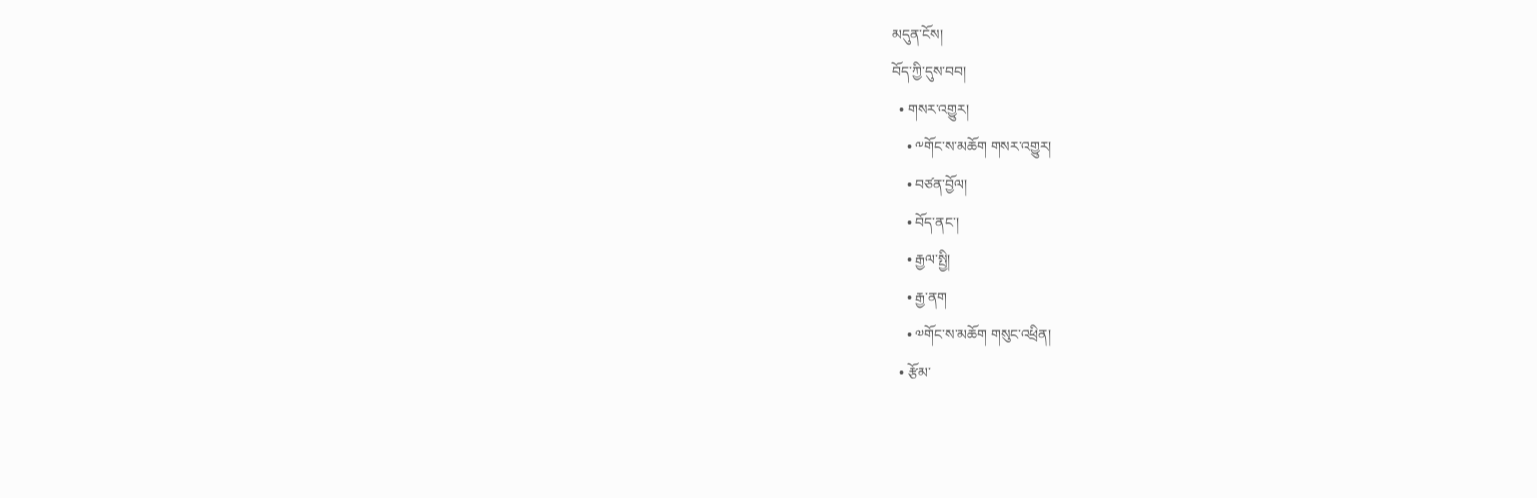མདུན་ངོས།
བོད་ཀྱི་དུས་བབ།
  • གསར་འགྱུར།
    • ༸གོང་ས་མཆོག གསར་འགྱུར།
    • བཙན་བྱོལ།
    • བོད་ནང་།
    • རྒྱལ་སྤྱི།
    • རྒྱ་ནག
    • ༧གོང་ས་མཆོག གསུང་འཕྲིན།
  • རྩོམ་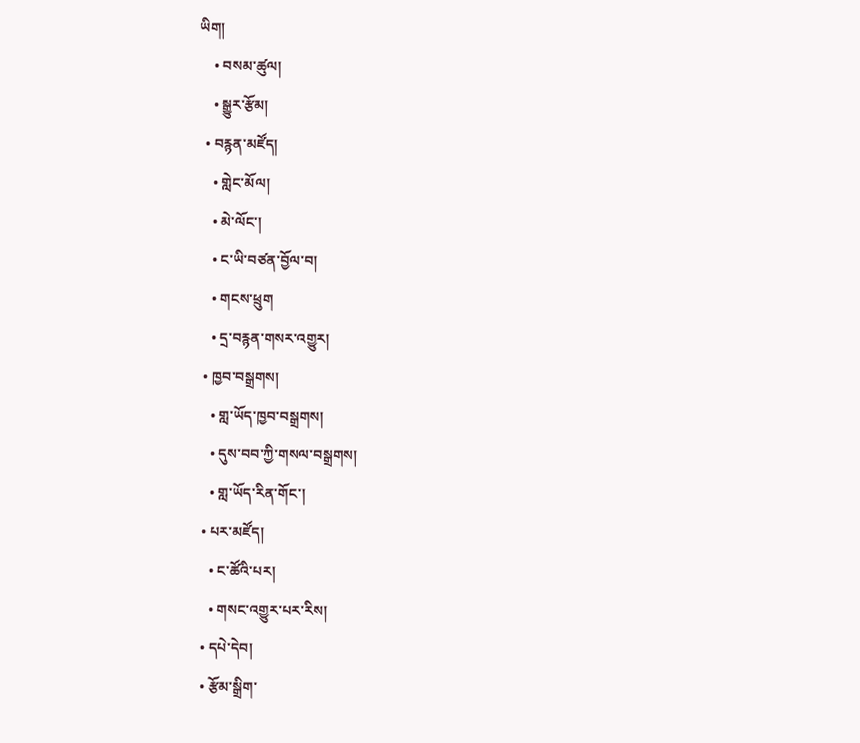ཡིག།
    • བསམ་ཚུལ།
    • སྒྱུར་རྩོམ།
  • བརྙན་མཛོད།
    • གླེང་མོལ།
    • མེ་ལོང་།
    • ང་ཡི་བཙན་བྱོལ་བ།
    • གངས་ཕྲུག
    • དྲ་བརྙན་གསར་འགྱུར།
  • ཁྱབ་བསྒྲགས།
    • གླ་ཡོད་ཁྱབ་བསྒྲགས།
    • དུས་བབ་ཀྱི་གསལ་བསྒྲགས།
    • གླ་ཡོད་རིན་གོང་།
  • པར་མཛོད།
    • ང་ཚོའི་པར།
    • གསང་འགྱུར་པར་རིས།
  • དཔེ་དེབ།
  • རྩོམ་སྒྲིག་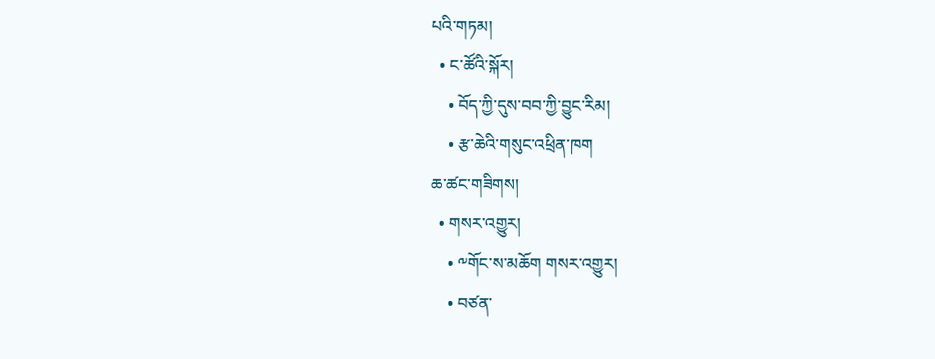པའི་གཏམ།
  • ང་ཚོའི་སྐོར།
    • བོད་ཀྱི་དུས་བབ་ཀྱི་བྱུང་རིམ།
    • རྩ་ཆེའི་གསུང་འཕྲིན་ཁག
ཆ་ཚང་གཟིགས།
  • གསར་འགྱུར།
    • ༸གོང་ས་མཆོག གསར་འགྱུར།
    • བཙན་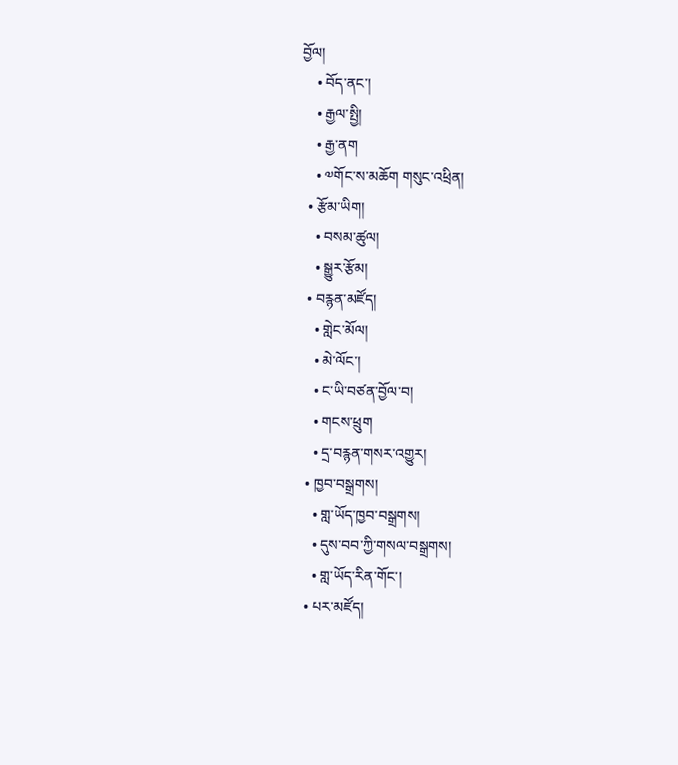བྱོལ།
    • བོད་ནང་།
    • རྒྱལ་སྤྱི།
    • རྒྱ་ནག
    • ༧གོང་ས་མཆོག གསུང་འཕྲིན།
  • རྩོམ་ཡིག།
    • བསམ་ཚུལ།
    • སྒྱུར་རྩོམ།
  • བརྙན་མཛོད།
    • གླེང་མོལ།
    • མེ་ལོང་།
    • ང་ཡི་བཙན་བྱོལ་བ།
    • གངས་ཕྲུག
    • དྲ་བརྙན་གསར་འགྱུར།
  • ཁྱབ་བསྒྲགས།
    • གླ་ཡོད་ཁྱབ་བསྒྲགས།
    • དུས་བབ་ཀྱི་གསལ་བསྒྲགས།
    • གླ་ཡོད་རིན་གོང་།
  • པར་མཛོད།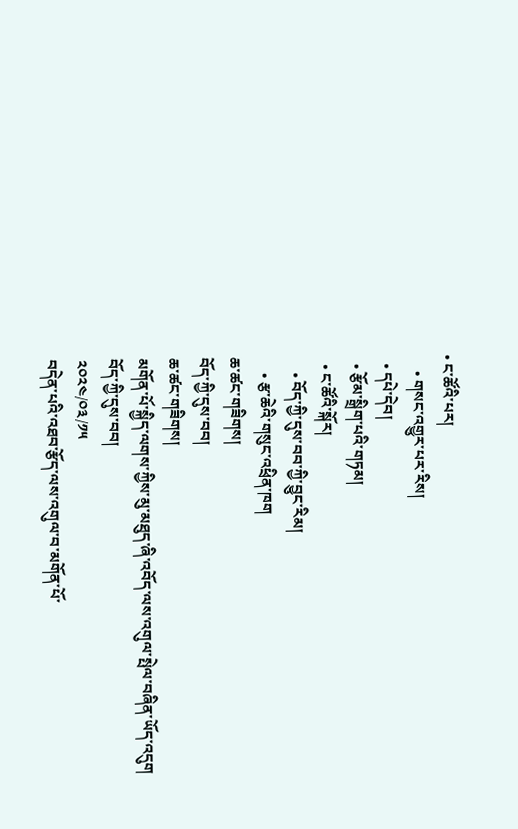• ང་ཚོའི་པར།
    • གསང་འགྱུར་པར་རིས།
  • དཔེ་དེབ།
  • རྩོམ་སྒྲིག་པའི་གཏམ།
  • ང་ཚོའི་སྐོར།
    • བོད་ཀྱི་དུས་བབ་ཀྱི་བྱུང་རིམ།
    • རྩ་ཆེའི་གསུང་འཕྲིན་ཁག
ཆ་ཚང་གཟིགས།
བོད་ཀྱི་དུས་བབ།
ཆ་ཚང་གཟིགས།
མགོན་པོ་སྐྱིད་ལགས་ཀྱིས་མུ་མཐུད་ཞི་འབོད་ལས་འགུལ་སྤེལ་བཞིན་ཡོད་འདུག
བོད་ཀྱི་དུས་བབ།
༢༠༢༤/༠༣/༡༥
བདེན་པའི་འཐབ་རྩོད་ལས་འགུལ་བ་མགོན་པོ་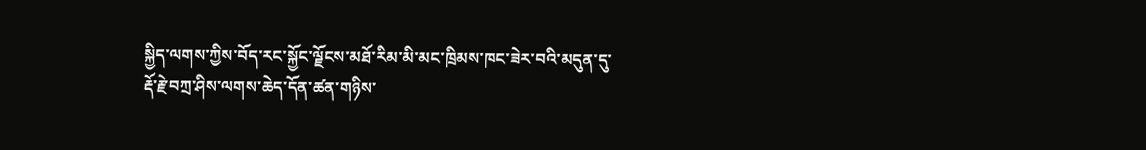སྐྱིད་ལགས་ཀྱིས་བོད་རང་སྐྱོང་ལྗོངས་མཐོ་རིམ་མི་མང་ཁྲིམས་ཁང་ཟེར་བའི་མདུན་དུ་རྡོ་རྗེ་བཀྲ་ཤིས་ལགས་ཆེད་དོན་ཚན་གཉིས་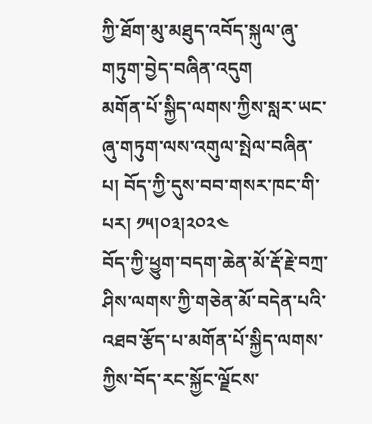ཀྱི་ཐོག་མུ་མཐུད་འབོད་སྐུལ་ཞུ་གཏུག་བྱེད་བཞིན་འདུག
མགོན་པོ་སྐྱིད་ལགས་ཀྱིས་སླར་ཡང་ཞུ་གཏུག་ལས་འགུལ་སྤེལ་བཞིན་པ། བོད་ཀྱི་དུས་བབ་གསར་ཁང་གི་པར། ༡༥།༠༣།༢༠༢༤
བོད་ཀྱི་ཕྱུག་བདག་ཆེན་མོ་རྡོ་རྗེ་བཀྲ་ཤིས་ལགས་ཀྱི་གཅེན་མོ་བདེན་པའི་འཐབ་རྩོད་པ་མགོན་པོ་སྐྱིད་ལགས་ཀྱིས་བོད་རང་སྐྱོང་ལྗོངས་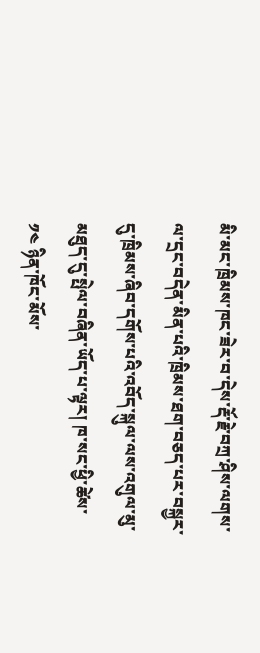མི་མང་ཁྲིམས་ཁང་ཟེར་བ་དེས་རྡོ་རྗེ་བཀྲ་ཤིས་ལགས་ལ་དྲང་བདེན་མིན་པའི་ཁྲིམས་ཐག་བཅད་པར་བསྐྱར་དུ་ཁྲིམས་ཞིབ་དགོས་པའི་འབོད་སྐུལ་ལས་འགུལ་མུ་མཐུད་དུ་སྤེལ་བཞིན་ཡོད་པ་ལྟར། ཁ་སང་ཕྱི་ཚེས་ ༡༤ ཉིན་ཁོང་མོས་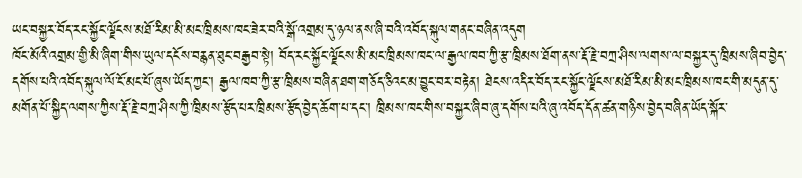ཡང་བསྐྱར་བོད་རང་སྐྱོང་ལྗོངས་མཐོ་རིམ་མི་མང་ཁྲིམས་ཁང་ཟེར་བའི་སྒོ་འགྲམ་དུ་ཉལ་ནས་ཞི་བའི་འབོད་སྐུལ་གནང་བཞིན་འདུག
ཁོང་མོའི་འགྲམ་གྱི་མི་ཞིག་གིས་ཡུལ་དངོས་བརྙན་ཐུང་བརྒྱབ་སྟེ། བོད་རང་སྐྱོང་ལྗོངས་མི་མང་ཁྲིམས་ཁང་ལ་རྒྱལ་ཁབ་ཀྱི་རྩ་ཁྲིམས་ཐོག་ནས་རྡོ་རྗེ་བཀྲ་ཤིས་ལགས་ལ་བསྐྱར་དུ་ཁྲིམས་ཞིབ་བྱེད་དགོས་པའི་འབོད་སྐུལ་ལོ་ངོ་མང་པོ་ཞུས་ཡོད་ཀྱང་། རྒྱལ་ཁབ་ཀྱི་རྩ་ཁྲིམས་བཞིན་ཐག་གཅོད་ཅིའང་མ་བྱུང་བར་བརྟེན། ཐེངས་འདིར་བོད་རང་སྐྱོང་ལྗོངས་མཐོ་རིམ་མི་མང་ཁྲིམས་ཁང་གི་མདུན་དུ་མགོན་པོ་སྐྱིད་ལགས་ཀྱིས་རྡོ་རྗེ་བཀྲ་ཤིས་ཀྱི་ཁྲིམས་རྩོད་པར་ཁྲིམས་རྩོད་བྱེད་ཆོག་པ་དང་། ཁྲིམས་ཁང་གིས་བསྐྱར་ཞིབ་ཞུ་དགོས་པའི་ཞུ་འབོད་དོན་ཚན་གཉིས་བྱེད་བཞིན་ཡོད་སྐོར་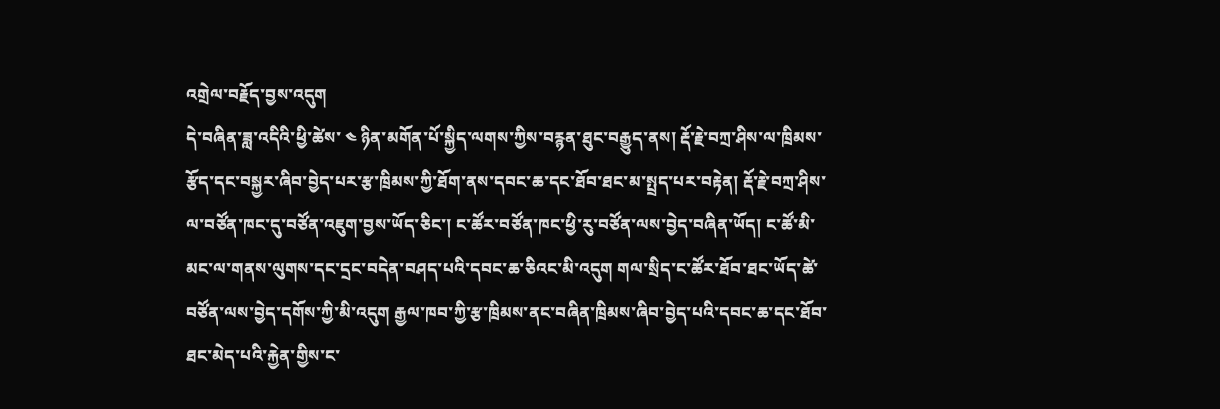འགྲེལ་བརྗོད་བྱས་འདུག
དེ་བཞིན་ཟླ་འདིའི་ཕྱི་ཚེས་ ༤ ཉིན་མགོན་པོ་སྐྱིད་ལགས་ཀྱིས་བརྙན་ཐུང་བརྒྱུད་ནས། རྡོ་རྗེ་བཀྲ་ཤིས་ལ་ཁྲིམས་རྩོད་དང་བསྐྱར་ཞིབ་བྱེད་པར་རྩ་ཁྲིམས་ཀྱི་ཐོག་ནས་དབང་ཆ་དང་ཐོབ་ཐང་མ་སྤྲད་པར་བརྟེན། རྡོ་རྗེ་བཀྲ་ཤིས་ལ་བཙོན་ཁང་དུ་བཙོན་འཇུག་བྱས་ཡོད་ཅིང་། ང་ཚོར་བཙོན་ཁང་ཕྱི་རུ་བཙོན་ལས་བྱེད་བཞིན་ཡོད། ང་ཚོ་མི་མང་ལ་གནས་ལུགས་དང་དྲང་བདེན་བཤད་པའི་དབང་ཆ་ཅིའང་མི་འདུག གལ་སྲིད་ང་ཚོར་ཐོབ་ཐང་ཡོད་ཚེ་བཙོན་ལས་བྱེད་དགོས་ཀྱི་མི་འདུག རྒྱལ་ཁབ་ཀྱི་རྩ་ཁྲིམས་ནང་བཞིན་ཁྲིམས་ཞིབ་བྱེད་པའི་དབང་ཆ་དང་ཐོབ་ཐང་མེད་པའི་རྐྱེན་གྱིས་ང་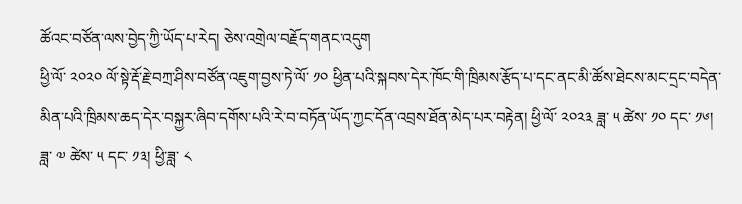ཚོའང་བཙོན་ལས་བྱེད་ཀྱི་ཡོད་པ་རེད། ཅེས་འགྲེལ་བརྗོད་གནང་འདུག
ཕྱི་ལོ་ ༢༠༢༠ ལོ་སྟེ་རྡོ་རྗེ་བཀྲ་ཤིས་བཙོན་འཇུག་བྱས་ཏེ་ལོ་ ༡༠ ཕྱིན་པའི་སྐབས་དེར་ཁོང་གི་ཁྲིམས་རྩོད་པ་དང་ནང་མི་ཚོས་ཐེངས་མང་དྲང་བདེན་མིན་པའི་ཁྲིམས་ཆད་དེར་བསྐྱར་ཞིབ་དགོས་པའི་རེ་བ་བཏོན་ཡོད་ཀྱང་དོན་འབྲས་ཐོན་མེད་པར་བརྟེན། ཕྱི་ལོ་ ༢༠༢༣ ཟླ་ ༥ ཚེས་ ༡༠ དང་ ༡༦། ཟླ་ ༧ ཚེས་ ༥ དང་ ༡༣། ཕྱི་ཟླ་ ༨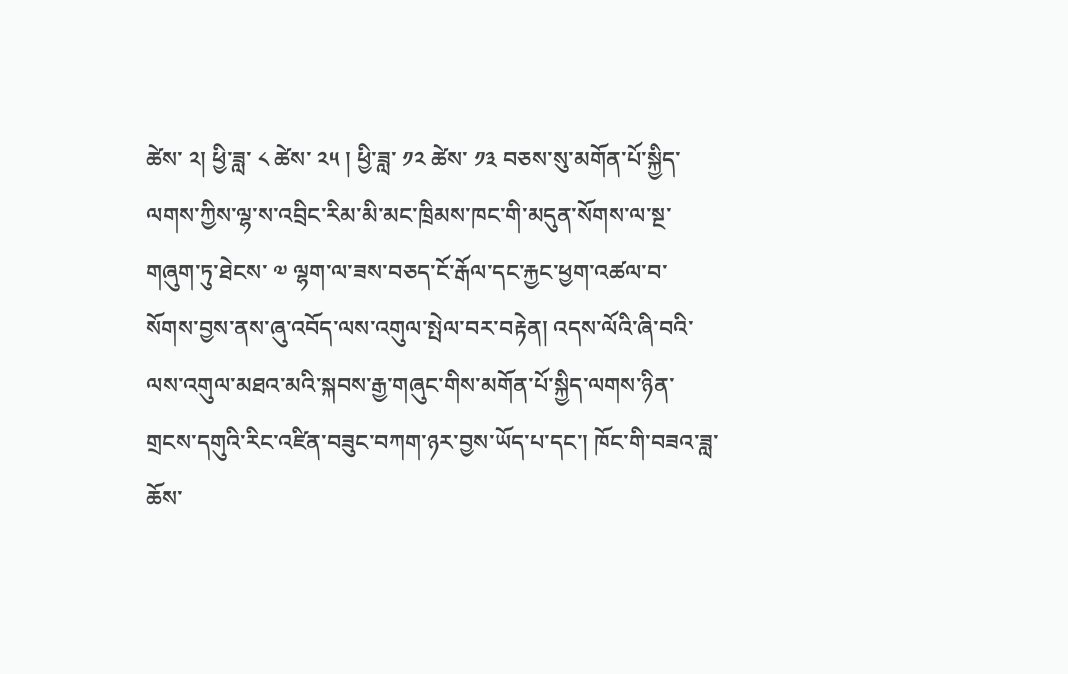ཚེས་ ༢། ཕྱི་ཟླ་ ༨ ཚེས་ ༢༥ ། ཕྱི་ཟླ་ ༡༢ ཚེས་ ༡༣ བཅས་སུ་མགོན་པོ་སྐྱིད་ལགས་ཀྱིས་ལྷ་ས་འབྲིང་རིམ་མི་མང་ཁྲིམས་ཁང་གི་མདུན་སོགས་ལ་སྔ་གཞུག་ཏུ་ཐེངས་ ༧ ལྷག་ལ་ཟས་བཅད་ངོ་རྒོལ་དང་རྐྱང་ཕྱག་འཚལ་བ་སོགས་བྱས་ནས་ཞུ་འབོད་ལས་འགུལ་སྤེལ་བར་བརྟེན། འདས་ལོའི་ཞི་བའི་ལས་འགུལ་མཐའ་མའི་སྐབས་རྒྱ་གཞུང་གིས་མགོན་པོ་སྐྱིད་ལགས་ཉིན་གྲངས་དགུའི་རིང་འཛིན་བཟུང་བཀག་ཉར་བྱས་ཡོད་པ་དང་། ཁོང་གི་བཟའ་ཟླ་ཆོས་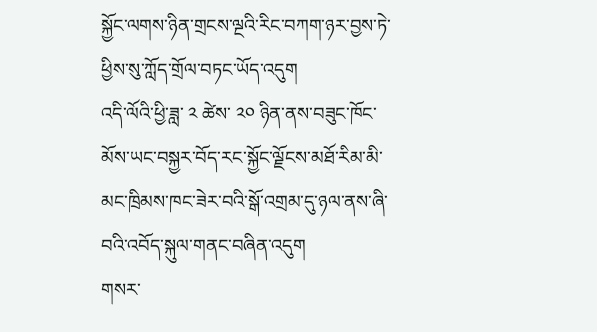སྐྱོང་ལགས་ཉིན་གྲངས་ལྔའི་རིང་བཀག་ཉར་བྱས་ཏེ་ཕྱིས་སུ་ཀློད་གྲོལ་བཏང་ཡོད་འདུག
འདི་ལོའི་ཕྱི་ཟླ་ ༢ ཚེས་ ༢༠ ཉིན་ནས་བཟུང་ཁོང་མོས་ཡང་བསྐྱར་བོད་རང་སྐྱོང་ལྗོངས་མཐོ་རིམ་མི་མང་ཁྲིམས་ཁང་ཟེར་བའི་སྒོ་འགྲམ་དུ་ཉལ་ནས་ཞི་བའི་འབོད་སྐུལ་གནང་བཞིན་འདུག
གསར་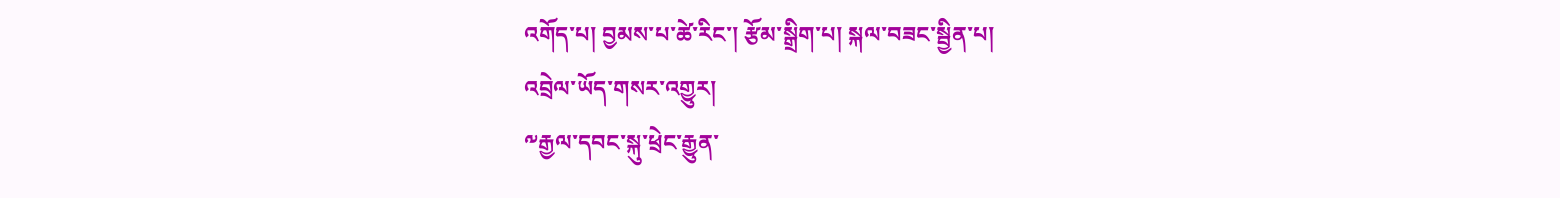འགོད་པ། བྱམས་པ་ཚེ་རིང་། རྩོམ་སྒྲིག་པ། སྐལ་བཟང་སྦྱིན་པ།
འབྲེལ་ཡོད་གསར་འགྱུར།
༸རྒྱལ་དབང་སྐུ་ཕྲེང་རྒྱུན་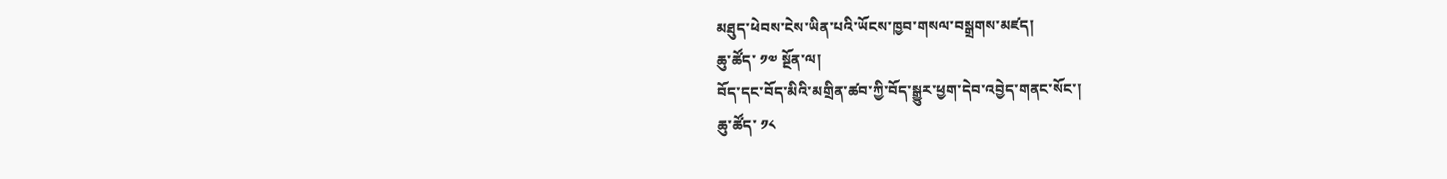མཐུད་ཕེབས་ངེས་ཡིན་པའི་ཡོངས་ཁྱབ་གསལ་བསྒྲགས་མཛད།
ཆུ་ཚོད་ ༡༧ སྔོན་ལ།
བོད་དང་བོད་མིའི་མགྲིན་ཚབ་ཀྱི་བོད་སྒྱུར་ཕྱག་དེབ་འབྱེད་གནང་སོང་།
ཆུ་ཚོད་ ༡༨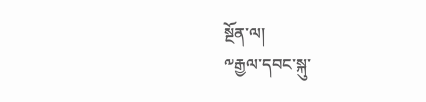སྔོན་ལ།
༸རྒྱལ་དབང་སྐུ་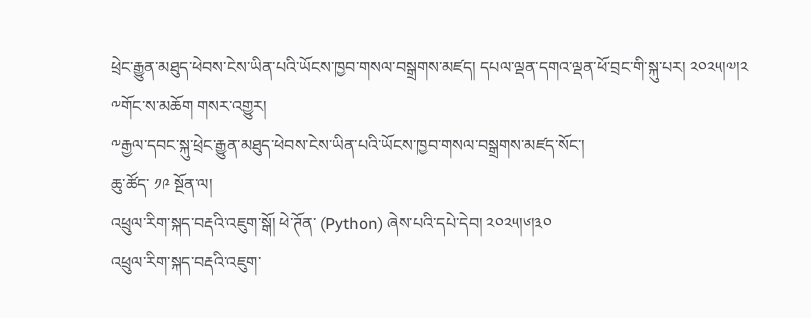ཕྲེང་རྒྱུན་མཐུད་ཕེབས་ངེས་ཡིན་པའི་ཡོངས་ཁྱབ་གསལ་བསྒྲགས་མཛད། དཔལ་ལྡན་དགའ་ལྡན་ཕོ་བྲང་གི་སྐུ་པར། ༢༠༢༥།༧།༢
༸གོང་ས་མཆོག གསར་འགྱུར།
༸རྒྱལ་དབང་སྐུ་ཕྲེང་རྒྱུན་མཐུད་ཕེབས་ངེས་ཡིན་པའི་ཡོངས་ཁྱབ་གསལ་བསྒྲགས་མཛད་སོང་།
ཆུ་ཚོད་ ༡༩ སྔོན་ལ།
འཕྲུལ་རིག་སྐད་བརྡའི་འཇུག་སྒོ། ཕེ་ཊོན་ (Python) ཞེས་པའི་དཔེ་དེབ། ༢༠༢༥།༦།༣༠
འཕྲུལ་རིག་སྐད་བརྡའི་འཇུག་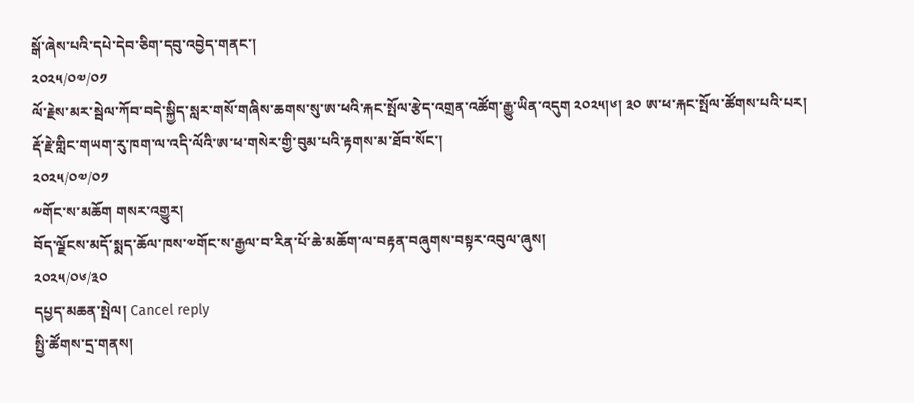སྒོ་ཞེས་པའི་དཔེ་དེབ་ཅིག་དབུ་འབྱེད་གནང་།
༢༠༢༥/༠༧/༠༡
ལོ་རྗེས་མར་སྦེལ་ཀོབ་བདེ་སྐྱིད་སླར་གསོ་གཞིས་ཆགས་སུ་ཨ་ཕའི་རྐང་སྤོལ་རྩེད་འགྲན་འཚོག་རྒྱུ་ཡིན་འདུག ༢༠༢༥།༦། ༣༠ ཨ་ཕ་རྐང་སྤོལ་ཚོགས་པའི་པར།
རྡོ་རྗེ་གླིང་གཡག་རུ་ཁག་ལ་འདི་ལོའི་ཨ་ཕ་གསེར་གྱི་བུམ་པའི་རྟགས་མ་ཐོབ་སོང་།
༢༠༢༥/༠༧/༠༡
༸གོང་ས་མཆོག གསར་འགྱུར།
བོད་ལྗོངས་མདོ་སྨད་ཆོལ་ཁས་༧གོང་ས་རྒྱལ་བ་རིན་པོ་ཆེ་མཆོག་ལ་བརྟན་བཞུགས་བསྟར་འབུལ་ཞུས།
༢༠༢༥/༠༦/༣༠
དཔྱད་མཆན་སྤེལ། Cancel reply
སྤྱི་ཚོགས་དྲ་གནས།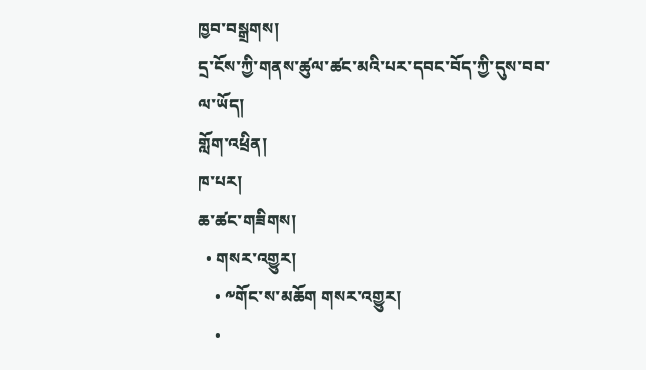ཁྱབ་བསྒྲགས།
དྲ་ངོས་ཀྱི་གནས་ཚུལ་ཚང་མའི་པར་དབང་བོད་ཀྱི་དུས་བབ་ལ་ཡོད།
གློག་འཕྲིན།
ཁ་པར།
ཆ་ཚང་གཟིགས།
  • གསར་འགྱུར།
    • ༸གོང་ས་མཆོག གསར་འགྱུར།
    •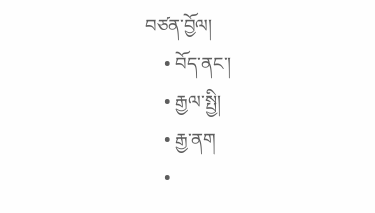བཙན་བྱོལ།
    • བོད་ནང་།
    • རྒྱལ་སྤྱི།
    • རྒྱ་ནག
    •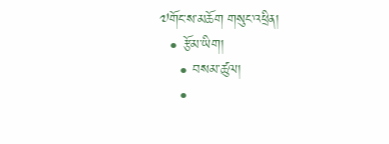༧གོང་ས་མཆོག གསུང་འཕྲིན།
  • རྩོམ་ཡིག།
    • བསམ་ཚུལ།
    •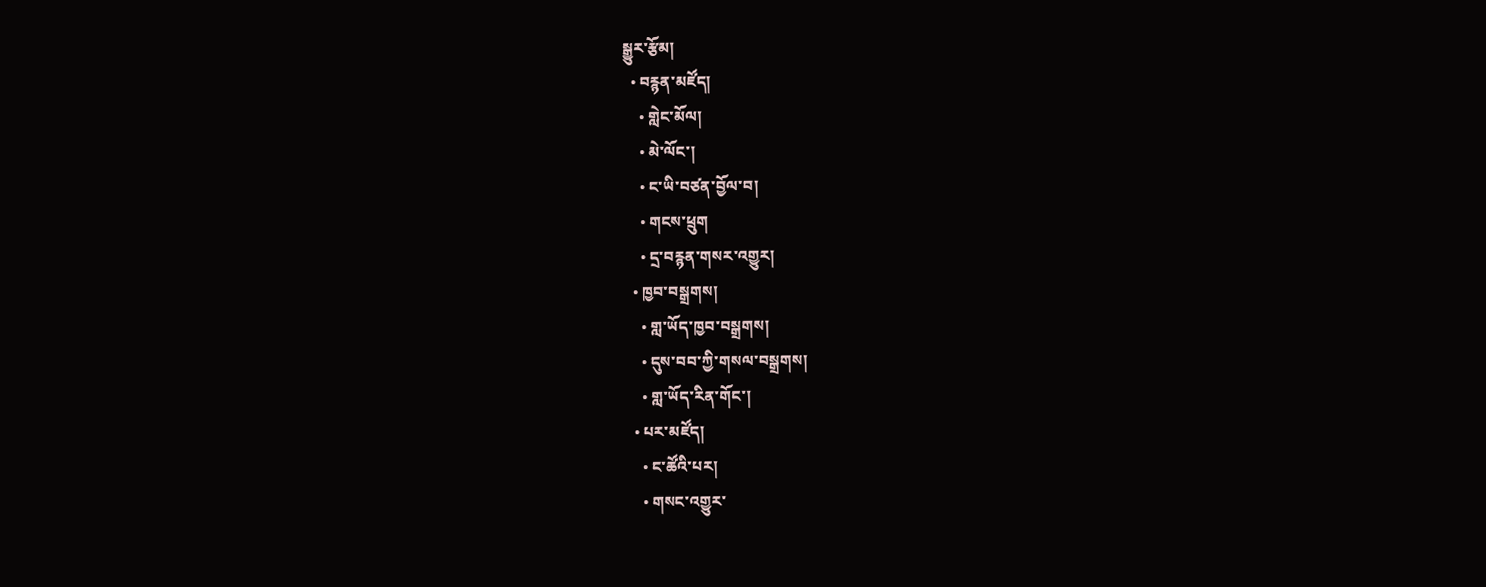སྒྱུར་རྩོམ།
  • བརྙན་མཛོད།
    • གླེང་མོལ།
    • མེ་ལོང་།
    • ང་ཡི་བཙན་བྱོལ་བ།
    • གངས་ཕྲུག
    • དྲ་བརྙན་གསར་འགྱུར།
  • ཁྱབ་བསྒྲགས།
    • གླ་ཡོད་ཁྱབ་བསྒྲགས།
    • དུས་བབ་ཀྱི་གསལ་བསྒྲགས།
    • གླ་ཡོད་རིན་གོང་།
  • པར་མཛོད།
    • ང་ཚོའི་པར།
    • གསང་འགྱུར་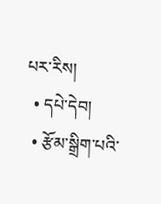པར་རིས།
  • དཔེ་དེབ།
  • རྩོམ་སྒྲིག་པའི་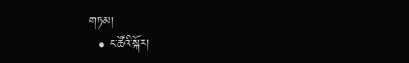གཏམ།
  • ང་ཚོའི་སྐོར།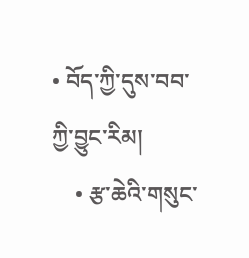• བོད་ཀྱི་དུས་བབ་ཀྱི་བྱུང་རིམ།
    • རྩ་ཆེའི་གསུང་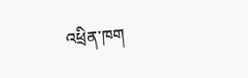འཕྲིན་ཁག